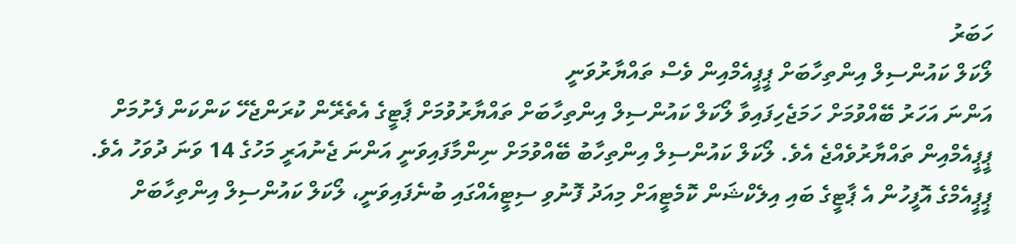ހަބަރު
ލޯކަލް ކައުންސިލް އިންތިހާބަށް ޕީޕީއެމްއިން ވެސް ތައްޔާރުވަނީ
އަންނަ އަހަރު ބޭއްވުމަށް ހަމަޖެހިފައިވާ ލޯކަލް ކައުންސިލް އިންތިހާބަށް ތައްޔާރުވުމަށް ޕާޓީގެ އެތެރޭން ކުރަންޖެހޭ ކަންކަން ފެށުމަށް ޕީޕީއެމްއިން ތައްޔާރުވެއްޖެ އެވެ. ލޯކަލް ކައުންސިލް އިންތިހާބު ބޭއްވުމަށް ނިންމާފައިވަނީ އަންނަ ޖެނުއަރީ މަހުގެ 14 ވަނަ ދުވަހު އެވެ.
ޕީޕީއެމްގެ އޮފީހުން އެ ޕާޓީގެ ބައި އިލެކްޝަން ކޮމެޓީއަށް މިއަދު ފޮނުވި ސިޓީއެއްގައި ބުނެފައިވަނީ، ލޯކަލް ކައުންސިލް އިންތިހާބަށް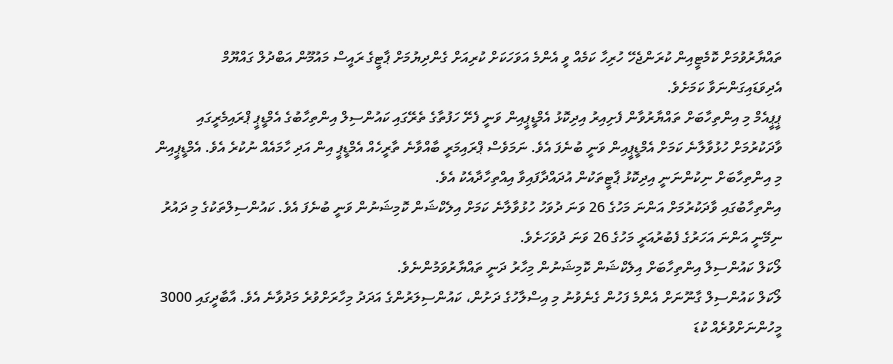ތައްޔާރުވުމަށް ކޮމެޓީއިން ކުރަންޖެހޭ ހުރިހާ ކަމެއް ވީ އެންމެ އަވަހަކަށް ކުރިއަށް ގެންދިޔުމަށް ޕާޓީގެ ރައީސް މައުމޫން އަބްދުލް ގައްޔޫމް އެދިވަޑައިގަންނަވާ ކަމަށެވެ.
ޕީޕީއެމް މި އިންތިހާބަށް ތައްޔާރުވާން ފެށިއިރު އިދިކޮޅު އެމްޑީޕީއިން ވަނީ ފެށޭ ހަފުތާގެ ތެރޭގައި ކައުންސިލް އިންތިހާބުގެ އެމްޑީޕީ ޕްރައިމެރީގައި ވާދަކުރުމަށް ހުޅުވާލާނެ ކަމަށް އެމްޑީޕީއިން ވަނީ ބުނެފަ އެވެ. ނަމަވެސް ޕްރައިމަރީ ބާއްވާނެ ތާރީހެއް އެމްޑީޕީ އިން އަދި ހާމައެއް ނުކުރެ އެވެ. އެމްޑީޕީއިން މި އިންތިހާބަށް ނިކުންނަނީ އިދިކޮޅު ޕާޓީތަކުން އުދައްދާފައިވާ އިއްތިހާދާއެކު އެވެ.
އިންތިހާބުގައި ވާދަކުރުމަށް އަންނަ މަހުގެ 26 ވަނަ ދުވަހު ހުޅުވާލާނެ ކަމަށް އިލެކްޝަން ކޮމިޝަނުން ވަނީ ބުނެފަ އެވެ. ކައުންސިލްތަކުގެ މި ދައުރު ނިމޭނީ އަންނަ އަހަރުގެ ފެބުރުއަރީ މަހުގެ 26 ވަނަ ދުވަހަށެވެ.
ލޯކަލް ކައުންސިލް އިންތިހާބަށް އިލެކްޝަން ކޮމިޝަނުން މިހާރު ދަނީ ތައްޔާރުވަމުންނެވެ.
ލޯކަލް ކައުންސިލް ގާނޫނަށް އެންމެ ފަހުން ގެނެވުނު މި އިސްލާހުގެ ދަށުން، ކައުންސިލަރުންގެ އަދަދު މިހާރަށްވުރެ މަދުވާނެ އެވެ. އާބާދީގައި 3000 މީހުންނަށްވުރެއް ކުޑަ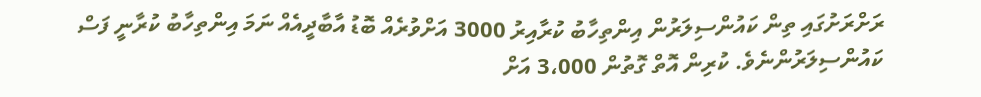ރަށްރަށުގައި ތިން ކައުންސިލަރުން އިންތިހާބު ކުރާއިރު 3000 އަށްވުރެއް ބޮޑު އާބާދީއެއް ނަމަ އިންތިހާބު ކުރާނީ ފަސް ކައުންސިލަރުންނެވެ. ކުރިން އޮތް ގޮތުން 3،000 އަށް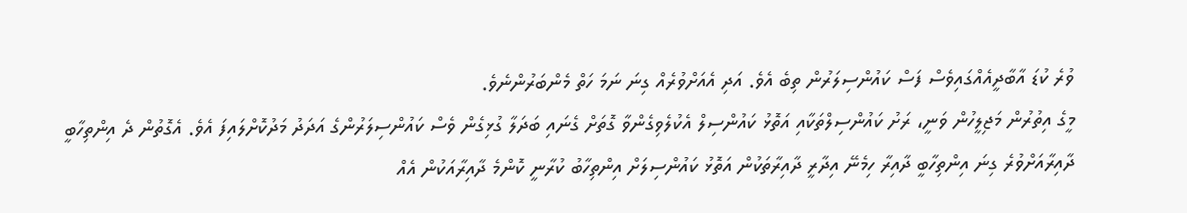ވުރެ ކުޑަ އާބާދީއެއްގައިވެސް ފަސް ކައުންސިލަރުން ތިބެ އެވެ. އަދި އެއަށްވުރެއް ގިނަ ނަމަ ހަތް މެންބަރުންނެވެ.
މީގެ އިތުރުން މަޖިލީހުން ވަނީ، ރަށު ކައުންސިލްތަކާއި އަތޮޅު ކައުންސިލް އެކުލެވިގެންވާ ގޮތަށް ގެނައި ބަދަލާ ގުޅިގެން ވެސް ކައުންސިލަރުންގެ އަދަދު މަދުކޮށްލައިފަ އެވެ. އެގޮތުން ދެ އިންތިހާބީ ދާއިރާއަށްވުރެ ގިނަ އިންތިހާބީ ދާއިރާ ހިމެނޭ އިދާރީ ދާއިރާތަކުން އަތޮޅު ކައުންސިލަށް އިންތިހާބު ކުރާނީ ކޮންމެ ދާއިރާއަކުން އެއް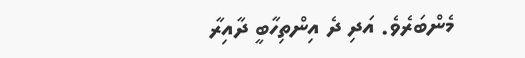މެންބަރެވެ. އަދި ދެ އިންތިހާބީ ދާއިރާ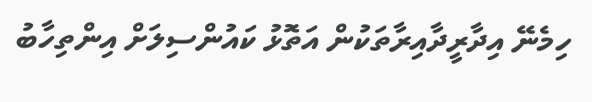ހިމެނޭ އިދާރީދާއިރާތަކުން އަތޮޅު ކައުންސިލަށް އިންތިހާބު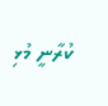ކުރާނީ މުޅި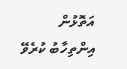އަތޮޅުން އިންތިހާބު ކުރެވޭ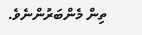ތިން މެންބަރުންނެވެ.